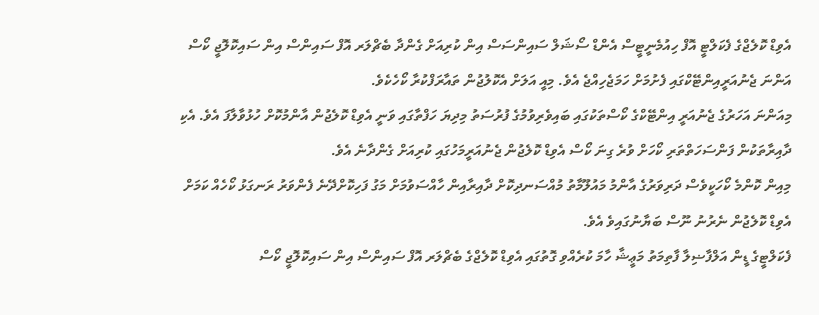އެވިޑް ކޮލެޖްގެ ފެކަލްޓީ އޮފް ހިއުމެނީޓީސް އެންޑް ސޯޝަލް ސައިންސަސް އިން ކުރިއަށް ގެންދާ ބެޗްލަރ އޮފް ސައިންސް އިން ސައިކޮލޮޖީ ކޯސް އަންނަ ޖެނުއަރީއިންޓޭކްގައި ފެށުމަށް ހަމަޖެހިއްޖެ އެވެ. މިއީ އަލަށް އެކޮލުޖުން ތައާރަފްކުރާ ކޯހެކެވެ.
މިއަންނަ އަހަރުގެ ޖެނުއަރީ އިންޓޭކްގެ ކޯސްތަކުގައި ބައިވެރިވުމުގެ ފުރުސަތު މިދިޔަ ހަފްތާގައި ވަނީ އެވިޑް ކޮލެޖުން އާންމުކޮށް ހުޅުވާލާފަ އެވެ. އެކި ދާއިރާތަކުން ފަންސަހަތްތަރި ކޯހަށް ވުރެ ގިނަ ކޯސް އެވިޑް ކޮލެޖުން ޖެނުއަރީމަހުގައި ކުރިއަށް ގެންދާނެ އެވެ.
މިއިން ކޮންމެ ކޯހަކީވެސް ދަރިވަރުގެ އާންމު މައުލޫމާތު މުއްސަނދިކޮށް ދާއިރާއިން ހާއްސަވުމަށް މަގު ފަހިކޮށްދޭނެ ފެންވަރު ރަނގަޅު ކޯހެއް ކަމަށް އެވިޑް ކޮލެޖުން ނެރުނު ނޫސް ބަޔާނުގައިވެ އެވެ.
ފެކަލްޓީގެ ޑީން އަލްފާޟިލާ ފާތިމަތު މަޢީޝާ ހާމަ ކުރެއްވި ގޮތުގައި އެވިޑް ކޮލެޖްގެ ބެޗްލަރ އޮފް ސައިންސް އިން ސައިކޮލޮޖީ ކޯސް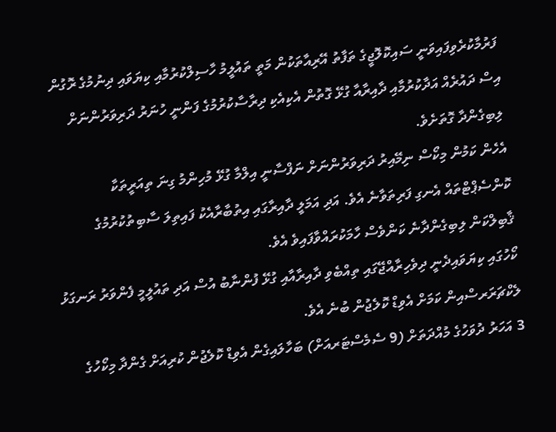ފަރުމާކުރެވިފައިވަނީ ސައިކޮލޮޖީގެ ތަފާތު އޭރިއާތަކުން މަތީ ތައުލީމު ހާސިލްކުރުމާއި ކިޔަވައި ދިނުމުގެ ރޮގުން އިސް ދައުރެއް އަދާކުރުމާއި ދާއިރާއާ ގުޅޭ ގޮތުން އެކިއެކި ދިރާސާކުރުމުގެ ފަންނީ ހުނަރު ދަރިވަރުންނަށް ލިބިގެންދާ ގޮތަށެވެ.
އެހެން ކަމުން މިކޯސް ނިމޭއިރު ދަރިވަރުންނަށް ނަފްސާނީ އިލްމާ ގުޅޭ މުހިންމު ގިނަ ތިއަރީތަކާ ކޮންސެޕްޓްތައް އެނގި ފަރިތަވާނެ އެވެ. އަދި އަމަލީ ދާއިރާގައި އިތުބާރާއެކު ފައިތިލަ ސާބިތުކުރުމުގެ ޤާބިލްކަން ލިބިގެންދާނެ ކަންވެސް ހާމަކުރައްވާފައިވެ އެވެ.
ކޯހުގައި ކިޔަވައިދެނީ ދިވެހިރާއްޖޭގައި ތިއްބެވި ދާއިރާއާއި ގުޅޭ ފުންނާބު އުސް އަދި ތައުލީމީ ފެންވަރު ރަނގަޅު ލެކްޗަރަރސްއިން ކަމަށް އެވިޑް ކޮލެޖުން ބުނެ އެވެ.
3 އަހަރު ދުވަހުގެ މުއްދަތަށް (9 ސެމެސްޓަރއަށް) ބަހާލައިގެން އެވިޑް ކޮލެޖުން ކުރިއަށް ގެންދާ މިކޯހުގެ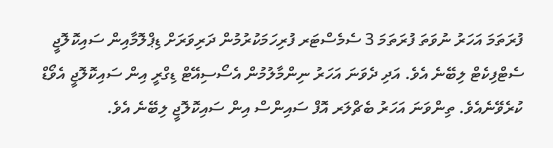ފުރަތަމަ އަހަރު ނުވަތަ ފުރަތަމަ 3 ސެމެސްޓަރ ފުރިހަމަކުރުމުން ދަރިވަރަށް ޑިޕްލޮމާއިން ސައިކޮލޮޖީ ސެޓްފިކެޓް ލިބޭނެ އެވެ. އަދި ދެވަނަ އަހަރު ނިންމާލުމުން އެސޯސިއޭޓް ޑިގްރީ އިން ސައިކޮލޮޖީ އެވޯޑް ކުރެވޭނެއެވެ. ތިންވަނަ އަހަރު ބެޗްލަރ އޮފް ސައިންސް އިން ސައިކޮލޮޖީ ލިބޭނެ އެވެ.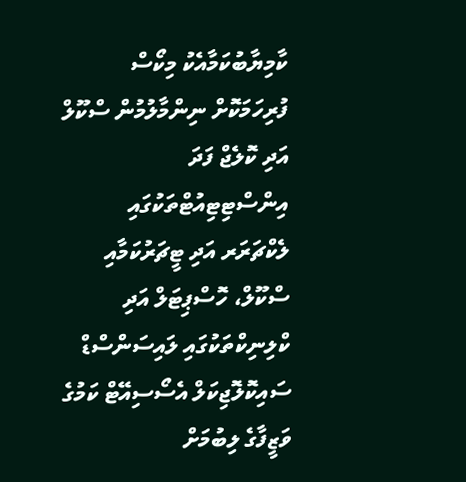ކާމިޔާބުކަމާއެކު މިކޯސް ފުރިހަމަކޮށް ނިންމާލުމުން ސްކޫލް އަދި ކޮލެޖް ފަދަ އިންސްޓިޓިއުޓްތަކުގައި ލެކްޗަރަރ އަދި ޓީޗަރުކަމާއި ސްކޫލް، ހޮސްޕިޓަލް އަދި ކްލިނިކްތަކުގައި ލައިސަންސްޑް ސައިކޮލޮޖިކަލް އެސޯސިއޭޓް ކަމުގެ ވަޒީފާގެ ލިބުމަށް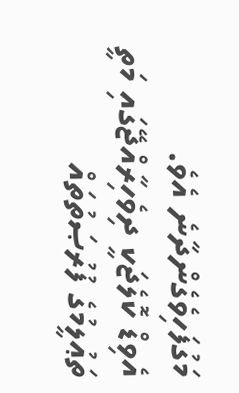މަގުފަހިވެގެންދާނެ އެވެ.
އެވިޑް ކޮލެޖަކީ ދިވެހިރާއްޖޭގައި މަތީ ތަޢުލީމުގެ ފުރުޞަތުތައް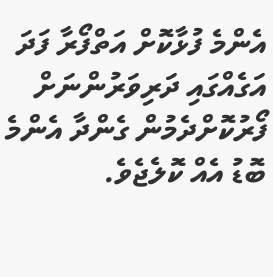އެންމެ ފުޅާކޮށް އަތްފޯރާ ފަދަ އަގެއްގައި ދަރިވަރުންނަށް ފޯރުކޮށްދެމުން ގެންދާ އެންމެ ބޮޑު އެއް ކޮލެޖެވެ.